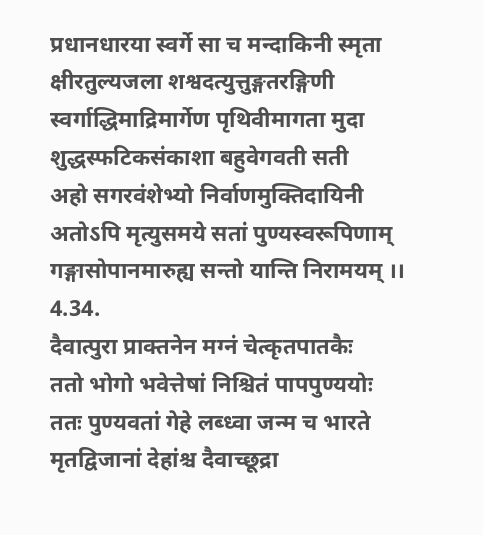प्रधानधारया स्वर्गे सा च मन्दाकिनी स्मृता
क्षीरतुल्यजला शश्वदत्युत्तुङ्गतरङ्गिणी
स्वर्गाद्धिमाद्रिमार्गेण पृथिवीमागता मुदा
शुद्धस्फटिकसंकाशा बहुवेगवती सती
अहो सगरवंशेभ्यो निर्वाणमुक्तिदायिनी
अतोऽपि मृत्युसमये सतां पुण्यस्वरूपिणाम्
गङ्गासोपानमारुह्य सन्तो यान्ति निरामयम् ।। 4.34.
दैवात्पुरा प्राक्तनेन मग्नं चेत्कृतपातकैः
ततो भोगो भवेत्तेषां निश्चितं पापपुण्ययोः
ततः पुण्यवतां गेहे लब्ध्वा जन्म च भारते
मृतद्विजानां देहांश्च दैवाच्छूद्रा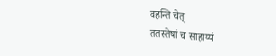वहन्ति चेत्
ततस्तेषां च साहाय्यं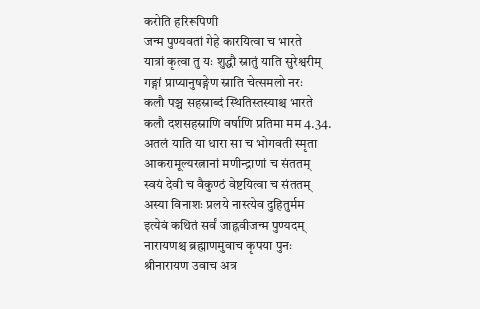करोति हरिरूपिणी
जन्म पुण्यवतां गेहे कारयित्वा च भारते
यात्रां कृत्वा तु यः शुद्धौ स्नातुं याति सुरेश्वरीम्
गङ्गां प्राप्यानुषङ्गेण स्नाति चेत्समलो नरः
कलौ पञ्च सहस्राब्दं स्थितिस्तस्याश्च भारते
कलौ दशसहस्राणि वर्षाणि प्रतिमा मम 4.34.
अतलं याति या धारा सा च भोगवती स्मृता
आकरामूल्यरत्नानां मणीन्द्राणां च संततम्
स्वयं देवी च वैकुण्ठं वेष्टयित्वा च संततम्
अस्या विनाशः प्रलये नास्त्येव दुहितुर्मम
इत्येवं कथितं सर्वं जाह्नवीजन्म पुण्यदम्
नारायणश्च ब्रह्माणमुवाच कृपया पुनः
श्रीनारायण उवाच अत्र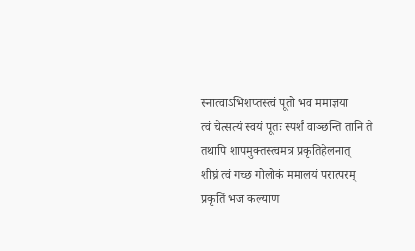स्नात्वाऽभिशप्तस्त्वं पूतो भव ममाज्ञया
त्वं चेत्सत्यं स्वयं पूतः स्पर्शं वाञ्छन्ति तानि ते
तथापि शापमुक्तस्त्वमत्र प्रकृतिहेलनात्
शीघ्रं त्वं गच्छ गोलोकं ममालयं परात्परम्
प्रकृतिं भज कल्याण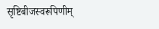सृष्टिबीजस्वरूपिणीम्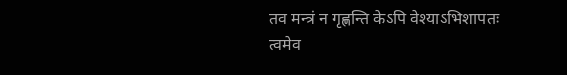तव मन्त्रं न गृह्णन्ति केऽपि वेश्याऽभिशापतः
त्वमेव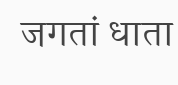जगतां धाता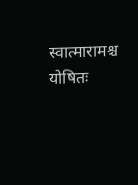स्वात्मारामश्च योषितः